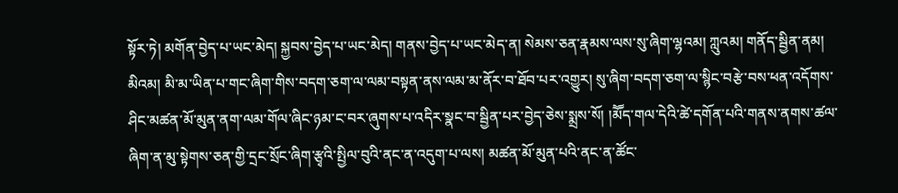སྟོར་ཏེ། མགོན་བྱེད་པ་ཡང་མེད། སྐྱབས་བྱེད་པ་ཡང་མེད། གནས་བྱེད་པ་ཡང་མེད་ན། སེམས་ཅན་རྣམས་ལས་སུ་ཞིག་ལྷའམ། ཀླུའམ། གནོད་སྦྱིན་ནམ། མིའམ། མི་མ་ཡིན་པ་གང་ཞིག་གིས་བདག་ཅག་ལ་ལམ་བསྟན་ནས་ལམ་མ་ནོར་བ་ཐོབ་པར་འགྱུར། སུ་ཞིག་བདག་ཅག་ལ་སྙིང་བརྩེ་བས་ཕན་འདོགས་ཤིང་མཚན་མོ་མུན་ནག་ལམ་གོལ་ཞིང་ཉམ་ང་བར་ཞུགས་པ་འདིར་སྣང་བ་སྦྱིན་པར་བྱེད་ཅེས་སྨྲས་སོ། །མཽད་གལ་དེའི་ཚེ་དགོན་པའི་གནས་ནགས་ཚལ་ཞིག་ན་མུ་སྟེགས་ཅན་གྱི་དྲང་སྲོང་ཞིག་རྩྭའི་སྤྱིལ་བུའི་ནང་ན་འདུག་པ་ལས། མཚན་མོ་མུན་པའི་ནང་ན་ཚོང་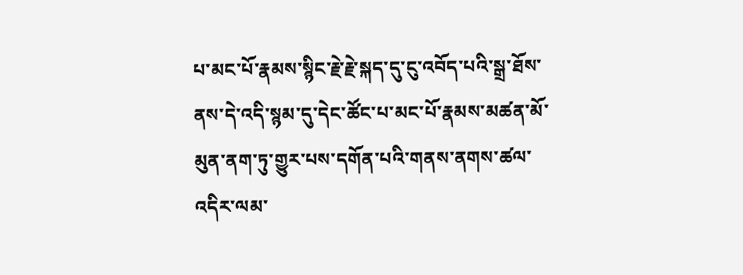པ་མང་པོ་རྣམས་སྙིང་རྗེ་རྗེ་སྐད་དུ་ངུ་འབོད་པའི་སྒྲ་ཐོས་ནས་དེ་འདི་སྙམ་དུ་དེང་ཚོང་པ་མང་པོ་རྣམས་མཚན་མོ་མུན་ནག་ཏུ་གྱུར་པས་དགོན་པའི་གནས་ནགས་ཚལ་འདིར་ལམ་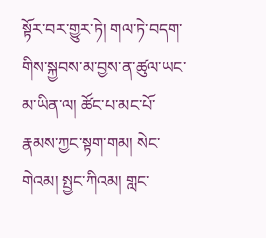སྟོར་བར་གྱུར་ཏེ། གལ་ཏེ་བདག་གིས་སྐྱབས་མ་བྱས་ན་ཚུལ་ཡང་མ་ཡིན་ལ། ཚོང་པ་མང་པོ་རྣམས་ཀྱང་སྟག་གམ། སེང་གེའམ། སྤྱང་ཀིའམ། གླང་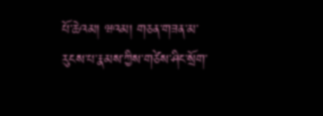པོ་ཆེའམ། ཝའམ། གཅན་གཟན་མ་རུངས་པ་རྣམས་ཀྱིས་གཙེས་ཤིང་སྲོག་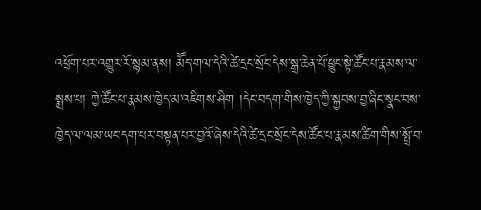འཕྲོག་པར་འགྱུར་རོ་སྙམ་ནས། མཽད་གལ་དེའི་ཚེ་དྲང་སྲོང་དེས་སྒྲ་ཆེན་པོ་ཕྱུང་སྟེ་ཚོང་པ་རྣམས་ལ་སྨྲས་པ། ཀྱེ་ཚོང་པ་རྣམས་ཁྱེད་མ་འཇིགས་ཤིག །དེང་བདག་གིས་ཁྱེད་ཀྱི་སྐྱབས་བྱ་ཞིང་སྣང་བས་ཁྱེད་ལ་ལམ་ཡང་དག་པར་བསྟན་པར་བྱའོ་ཞེས་དེའི་ཚེ་དྲང་སྲོང་དེས་ཚོང་པ་རྣམས་ཚིག་གིས་སྤྲོ་བ་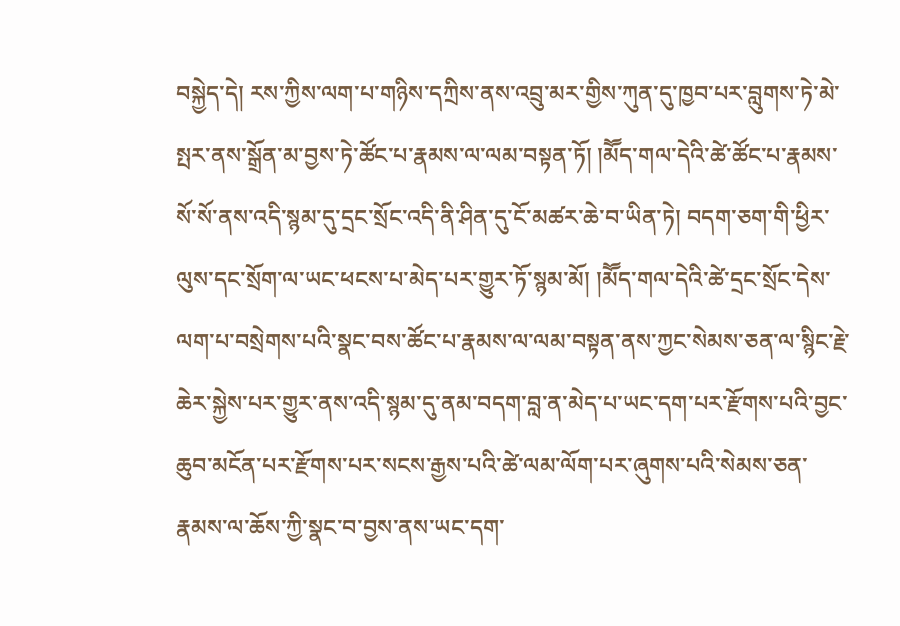བསྐྱེད་དེ། རས་ཀྱིས་ལག་པ་གཉིས་དཀྲིས་ནས་འབྲུ་མར་གྱིས་ཀུན་དུ་ཁྱབ་པར་བླུགས་ཏེ་མེ་སྤར་ནས་སྒྲོན་མ་བྱས་ཏེ་ཚོང་པ་རྣམས་ལ་ལམ་བསྟན་ཏོ། །མཽད་གལ་དེའི་ཚེ་ཚོང་པ་རྣམས་སོ་སོ་ནས་འདི་སྙམ་དུ་དྲང་སྲོང་འདི་ནི་ཤིན་དུ་ངོ་མཚར་ཆེ་བ་ཡིན་ཏེ། བདག་ཅག་གི་ཕྱིར་ལུས་དང་སྲོག་ལ་ཡང་ཕངས་པ་མེད་པར་གྱུར་ཏོ་སྙམ་མོ། །མཽད་གལ་དེའི་ཚེ་དྲང་སྲོང་དེས་ལག་པ་བསྲེགས་པའི་སྣང་བས་ཚོང་པ་རྣམས་ལ་ལམ་བསྟན་ནས་ཀྱང་སེམས་ཅན་ལ་སྙིང་རྗེ་ཆེར་སྐྱེས་པར་གྱུར་ནས་འདི་སྙམ་དུ་ནམ་བདག་བླ་ན་མེད་པ་ཡང་དག་པར་རྫོགས་པའི་བྱང་ཆུབ་མངོན་པར་རྫོགས་པར་སངས་རྒྱས་པའི་ཚེ་ལམ་ལོག་པར་ཞུགས་པའི་སེམས་ཅན་རྣམས་ལ་ཆོས་ཀྱི་སྣང་བ་བྱས་ནས་ཡང་དག་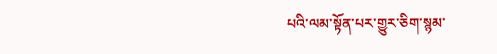པའི་ལམ་སྟོན་པར་གྱུར་ཅིག་སྙམ་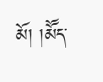མོ། །མཽད་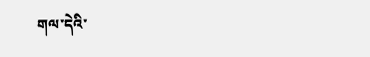གལ་དེའི་